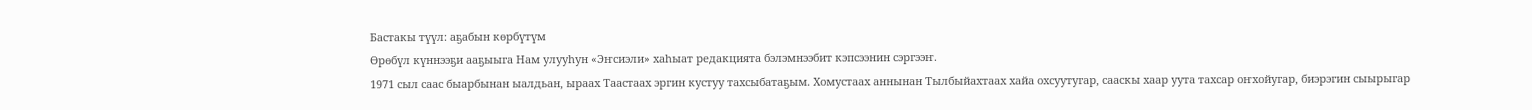Бастакы түүл: аҕабын көрбүтүм
Өрөбүл күннээҕи ааҕыыга Нам улууһун «Эҥсиэли» хаһыат редакцията бэлэмнээбит кэпсээнин сэргээҥ.
1971 сыл саас быарбынан ыалдьан, ыраах Таастаах эргин кустуу тахсыбатаҕым. Хомустаах аннынан Тылбыйахтаах хайа охсуутугар, сааскы хаар уута тахсар оҥхойугар, биэрэгин сыырыгар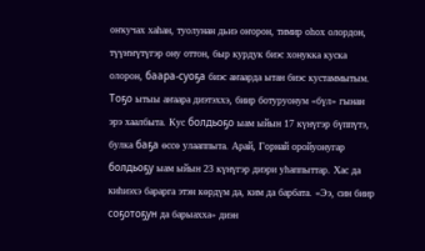оҥкучах хаһан, туолунан дьиэ оҥорон, тимир оһох олордон, түүҥҥүтүгэр ону оттон, быр курдук биэс хонукка куска олорон, баара-суоҕа биэс аҥаарда ытан биэс кустаммытым.
Тоҕо ытыы аҥаара диэтэххэ, биир ботуруонум «бүл» гынан эрэ хаалбыта. Кус болдьоҕо ыам ыйын 17 күнүгэр бүппүтэ, булка баҕа өссө улааппыта. Арай, Горнай оройуонугар болдьоҕу ыам ыйын 23 күнүгэр диэри уһаппыттар. Хас да киһиэхэ барарга этэн көрдүм да, ким да барбата. «Ээ, син биир соҕотоҕун да барыахха» диэн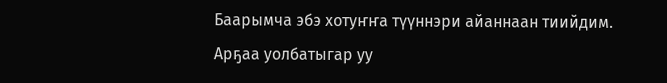Баарымча эбэ хотуҥҥа түүннэри айаннаан тиийдим.
Арҕаа уолбатыгар уу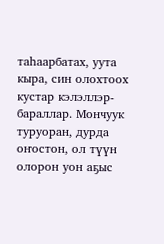таһаарбатах, уута кыра, син олохтоох кустар кэлэллэр-бараллар. Мончуук туруоран, дурда оҥостон, ол түүн олорон уон аҕыс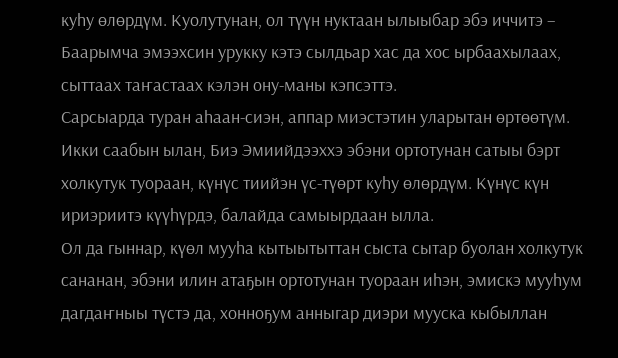куһу өлөрдүм. Куолутунан, ол түүн нуктаан ылыыбар эбэ иччитэ – Баарымча эмээхсин урукку кэтэ сылдьар хас да хос ырбаахылаах, сыттаах таҥастаах кэлэн ону-маны кэпсэттэ.
Сарсыарда туран аһаан-сиэн, аппар миэстэтин уларытан өртөөтүм. Икки саабын ылан, Биэ Эмиийдээххэ эбэни ортотунан сатыы бэрт холкутук туораан, күнүс тиийэн үс-түөрт куһу өлөрдүм. Күнүс күн ириэриитэ күүһүрдэ, балайда самыырдаан ылла.
Ол да гыннар, күөл мууһа кытыытыттан сыста сытар буолан холкутук сананан, эбэни илин атаҕын ортотунан туораан иһэн, эмискэ мууһум дагдаҥныы түстэ да, хонноҕум анныгар диэри мууска кыбыллан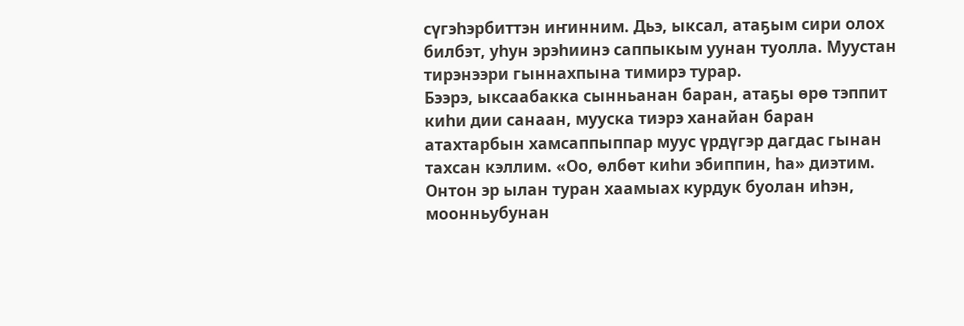сүгэһэрбиттэн иҥинним. Дьэ, ыксал, атаҕым сири олох билбэт, уһун эрэһиинэ саппыкым уунан туолла. Муустан тирэнээри гыннахпына тимирэ турар.
Бээрэ, ыксаабакка сынньанан баран, атаҕы өрө тэппит киһи дии санаан, мууска тиэрэ ханайан баран атахтарбын хамсаппыппар муус үрдүгэр дагдас гынан тахсан кэллим. «Оо, өлбөт киһи эбиппин, һа» диэтим. Онтон эр ылан туран хаамыах курдук буолан иһэн, моонньубунан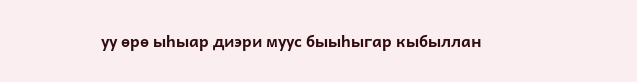уу өрө ыһыар диэри муус быыһыгар кыбыллан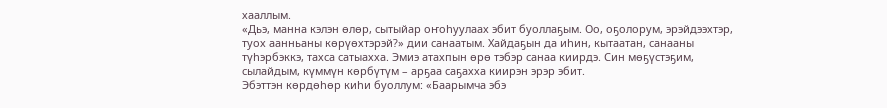хааллым.
«Дьэ, манна кэлэн өлөр, сытыйар оҥоһуулаах эбит буоллаҕым. Оо, оҕолорум, эрэйдээхтэр, туох аанньаны көрүөхтэрэй?» дии санаатым. Хайдаҕын да иһин, кытаатан, санааны түһэрбэккэ, тахса сатыахха. Эмиэ атахпын өрө тэбэр санаа киирдэ. Син мөҕүстэҕим, сылайдым, күммүн көрбүтүм – арҕаа саҕахха киирэн эрэр эбит.
Эбэттэн көрдөһөр киһи буоллум: «Баарымча эбэ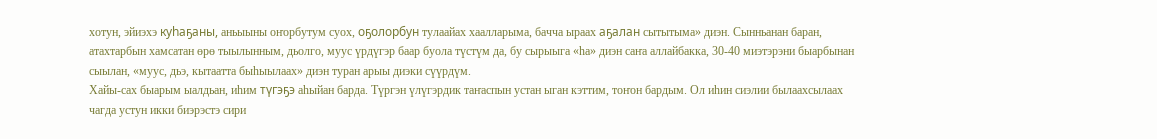хотун, эйиэхэ куһаҕаны, аньыыны оҥорбутум суох, оҕолорбун тулаайах хаалларыма, бачча ыраах аҕалан сытытыма» диэн. Сынньанан баран, атахтарбын хамсатан өрө тыылынным, дьолго, муус үрдүгэр баар буола түстүм да, бу сырыыга «һа» диэн саҥа аллайбакка, 30-40 миэтэрэни быарбынан сыылан, «муус, дьэ, кытаатта быһыылаах» диэн туран арыы диэки сүүрдүм.
Хайы-сах быарым ыалдьан, иһим түгэҕэ аһыйан барда. Түргэн үлүгэрдик таҥаспын устан ыган кэттим, тоҥон бардым. Ол иһин сиэлии былаахсылаах чагда устун икки биэрэстэ сири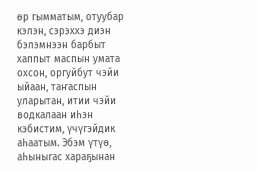өр гымматым, отуубар кэлэн, сэрэххэ диэн бэлэмнээн барбыт хаппыт маспын умата охсон, оргуйбут чэйи ыйаан, таҥаспын уларытан, итии чэйи водкалаан иһэн кэбистим, үчүгэйдик аһаатым. Эбэм үтүө, аһыныгас хараҕынан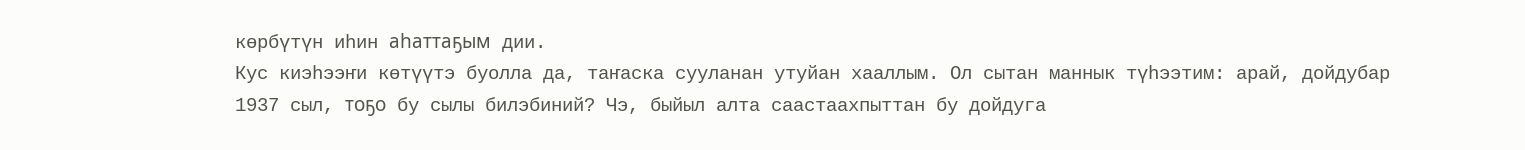көрбүтүн иһин аһаттаҕым дии.
Кус киэһээҥи көтүүтэ буолла да, таҥаска сууланан утуйан хааллым. Ол сытан маннык түһээтим: арай, дойдубар 1937 сыл, тоҕо бу сылы билэбиний? Чэ, быйыл алта саастаахпыттан бу дойдуга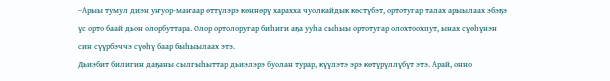–Арыы тумул диэн уҥуор-маҥаар өттүлэрэ көннөрү харахха чуолкайдык көстүбэт, ортотугар талах арыылаах эбэҕэ үс орто баай дьон олорбуттара. Олор ортолоругар биһиги аҕа ууһа сыһыы ортотугар олохтоохпут, ынах сүөһүнэн син сүүрбэччэ сүөһү баар быһыылаах этэ.
Дьиэбит билигин даҕаны сылгыһыттар дьиэлэрэ буолан турар, күүлэтэ эрэ көтүрүллүбүт этэ. Арай, онно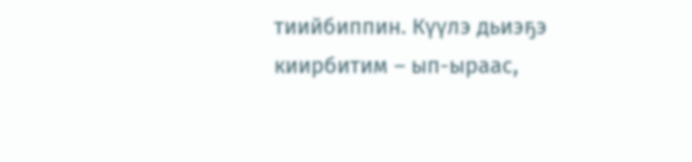тиийбиппин. Күүлэ дьиэҕэ киирбитим – ып-ыраас,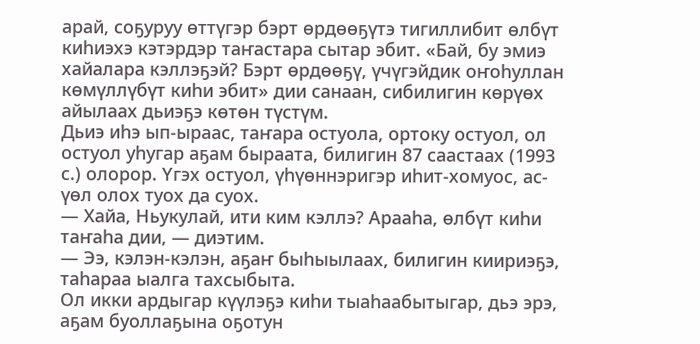арай, соҕуруу өттүгэр бэрт өрдөөҕүтэ тигиллибит өлбүт киһиэхэ кэтэрдэр таҥастара сытар эбит. «Бай, бу эмиэ хайалара кэллэҕэй? Бэрт өрдөөҕү, үчүгэйдик оҥоһуллан көмүллүбүт киһи эбит» дии санаан, сибилигин көрүөх айылаах дьиэҕэ көтөн түстүм.
Дьиэ иһэ ып-ыраас, таҥара остуола, ортоку остуол, ол остуол уһугар аҕам быраата, билигин 87 саастаах (1993 с.) олорор. Үгэх остуол, үһүөннэригэр иһит-хомуос, ас-үөл олох туох да суох.
— Хайа, Ньукулай, ити ким кэллэ? Арааһа, өлбүт киһи таҥаһа дии, — диэтим.
— Ээ, кэлэн-кэлэн, аҕаҥ быһыылаах, билигин киириэҕэ, таһараа ыалга тахсыбыта.
Ол икки ардыгар күүлэҕэ киһи тыаһаабытыгар, дьэ эрэ, аҕам буоллаҕына оҕотун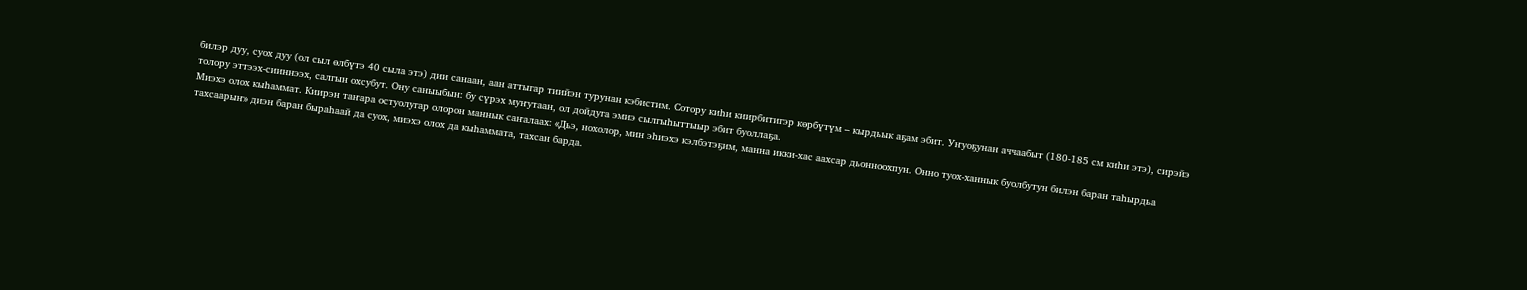билэр дуу, суох дуу (ол сыл өлбүтэ 40 сыла этэ) дии санаан, аан аттыгар тиийэн турунан кэбистим. Сотору киһи киирбитигэр көрбүтүм – кырдьык аҕам эбит. Уҥуоҕунан аччаабыт (180-185 см киһи этэ), сирэйэ толору эттээх-сииннээх, салгын охсубут. Ону саныыбын: бу сүрэх муҥутаан, ол дойдуга эмиэ сылгыһыттыыр эбит буоллаҕа.
Миэхэ олох кыһаммат. Киирэн таҥара остуолугар олорон маннык саҥалаах: «Дьэ, нохолор, мин эһиэхэ кэлбэтэҕим, манна икки-хас аахсар дьонноохпун. Онно туох-ханнык буолбутун билэн баран таһырдьа тахсаарыҥ» диэн баран быраһаай да суох, миэхэ олох да кыһаммата, тахсан барда.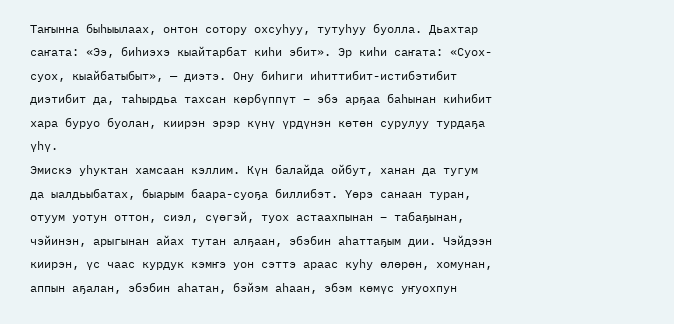Таҥынна быһыылаах, онтон сотору охсуһуу, тутуһуу буолла. Дьахтар саҥата: «Ээ, биһиэхэ кыайтарбат киһи эбит». Эр киһи саҥата: «Суох-суох, кыайбатыбыт», — диэтэ. Ону биһиги иһиттибит-истибэтибит диэтибит да, таһырдьа тахсан көрбүппүт – эбэ арҕаа баһынан киһибит хара буруо буолан, киирэн эрэр күнү үрдүнэн көтөн сурулуу турдаҕа үһү.
Эмискэ уһуктан хамсаан кэллим. Күн балайда ойбут, ханан да тугум да ыалдьыбатах, быарым баара-суоҕа биллибэт. Үөрэ санаан туран, отуум уотун оттон, сиэл, сүөгэй, туох астаахпынан – табаҕынан, чэйинэн, арыгынан айах тутан алҕаан, эбэбин аһаттаҕым дии. Чэйдээн киирэн, үс чаас курдук кэмҥэ уон сэттэ араас куһу өлөрөн, хомунан, аппын аҕалан, эбэбин аһатан, бэйэм аһаан, эбэм көмүс уҥуохпун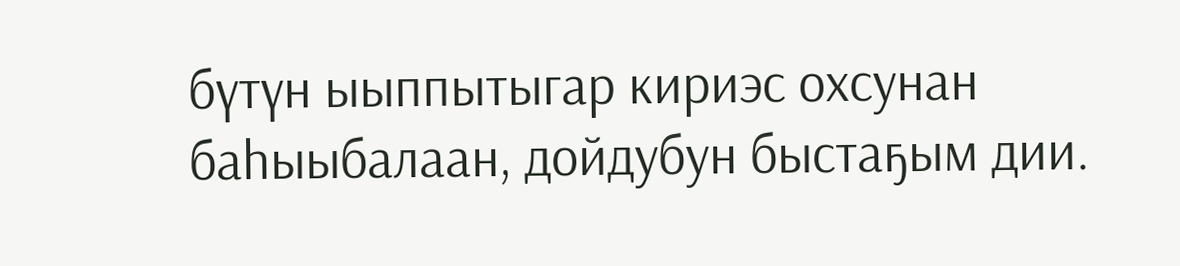бүтүн ыыппытыгар кириэс охсунан баһыыбалаан, дойдубун быстаҕым дии.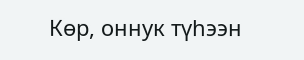Көр, оннук түһээн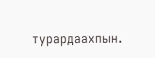турардаахпын.